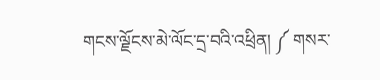གངས་ལྗོངས་མེ་ལོང་དྲ་བའི་འཕྲིན། ༼ གསར་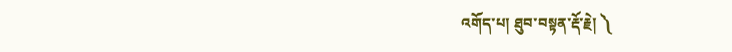འགོད་པ། ཐུབ་བསྟན་རྡོ་རྗེ། ༽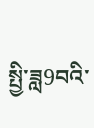སྤྱི་ཟླ9བའི་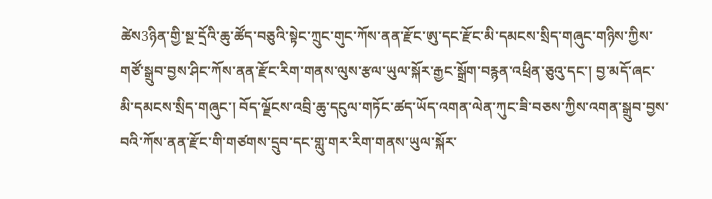ཚེས3ཉིན་གྱི་སྔ་དྲོའི་ཆུ་ཚོད་བཅུའི་སྟེང་ཀྲུང་གུང་ཀོས་ནན་རྫོང་ཨུ་དང་རྫོང་མི་དམངས་སྲིད་གཞུང་གཉིས་ཀྱིས་གཙོ་སྒྲུབ་བྱས་ཤིང་ཀོས་ནན་རྫོང་རིག་གནས་ལུས་རྩལ་ཡུལ་སྐོར་རྒྱང་སྒྲོག་བརྙན་འཕྲིན་ཅུའུ་དང་། བྱ་མདོ་ཞང་མི་དམངས་སྲིད་གཞུང་། བོད་ལྗོངས་འབྲི་ཆུ་དངུལ་གཏོང་ཚད་ཡོད་འགན་ལེན་ཀུང་ཟི་བཅས་ཀྱིས་འགན་སྒྲུབ་བྱས་བའི་ཀོས་ནན་རྫོང་གི་གཙགས་དྲུབ་དང་གླུ་གར་རིག་གནས་ཡུལ་སྐོར་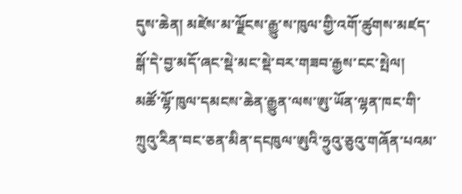དུས་ཆེན། མཛེས་མ་ལྗོངས་རྒྱུ་ས་ཁུལ་གྱི་འགོ་ཚུགས་མཛད་སྒོ་དེ་བྱ་མདོ་ཞང་སྡེ་མང་སྡེ་བར་གཟབ་རྒྱས་ངང་སྤེལ།
མཚོ་ལྷོ་ཁུལ་དམངས་ཆེན་རྒྱུན་ལས་ཨུ་ཡོན་ལྷན་ཁང་གི་ཀྲུའུ་རིན་བང་ཅན་མིན་དངཁུལ་ཨུའི་ཧྲུའུ་ཅུའུ་གཞོན་པའམ་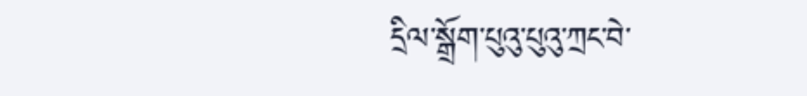དྲིལ་སྒྲོག་པུའུ་པུའུ་ཀྲང་བེ་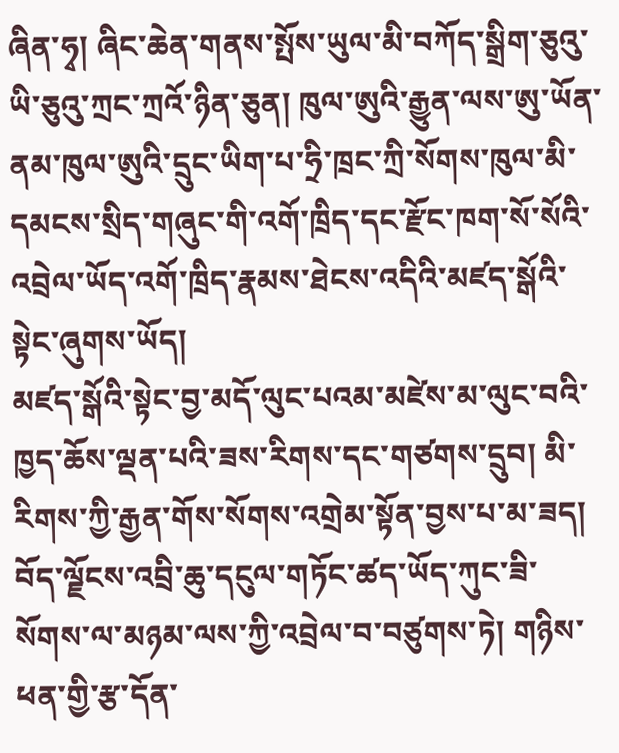ཞིན་ཧྭ། ཞིང་ཆེན་གནས་སྤོས་ཡུལ་མི་བཀོད་སྒྲིག་ཅུའུ་ཡི་ཅུའུ་ཀྲང་ཀྲའོ་ཉིན་ཅུན། ཁུལ་ཨུའི་རྒྱུན་ལས་ཨུ་ཡོན་ནམ་ཁུལ་ཨུའི་དྲུང་ཡིག་པ་ཧྲི་ཁྲང་ཀྲི་སོགས་ཁུལ་མི་དམངས་སྲིད་གཞུང་གི་འགོ་ཁྲིད་དང་རྫོང་ཁག་སོ་སོའི་འབྲེལ་ཡོད་འགོ་ཁྲིད་རྣམས་ཐེངས་འདིའི་མཛད་སྒོའི་སྟེང་ཞུགས་ཡོད།
མཛད་སྒོའི་སྟེང་བྱ་མདོ་ལུང་པའམ་མཛེས་མ་ལུང་བའི་ཁྱད་ཆོས་ལྡན་པའི་ཟས་རིགས་དང་གཙགས་དྲུབ། མི་རིགས་ཀྱི་རྒྱན་གོས་སོགས་འགྲེམ་སྟོན་བྱས་པ་མ་ཟད། བོད་ལྗོངས་འབྲི་ཆུ་དངུལ་གཏོང་ཚད་ཡོད་ཀུང་ཟི་སོགས་ལ་མཉམ་ལས་ཀྱི་འབྲེལ་བ་བཙུགས་ཏེ། གཉིས་ཕན་གྱི་རྩ་དོན་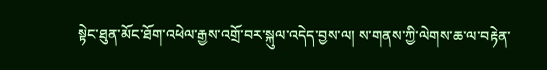སྟེང་ཐུན་མོང་ཐོག་འཕེལ་རྒྱས་འགྲོ་བར་སྐུལ་འདེད་བྱས་ལ། ས་གནས་ཀྱི་ལེགས་ཆ་ལ་བརྟེན་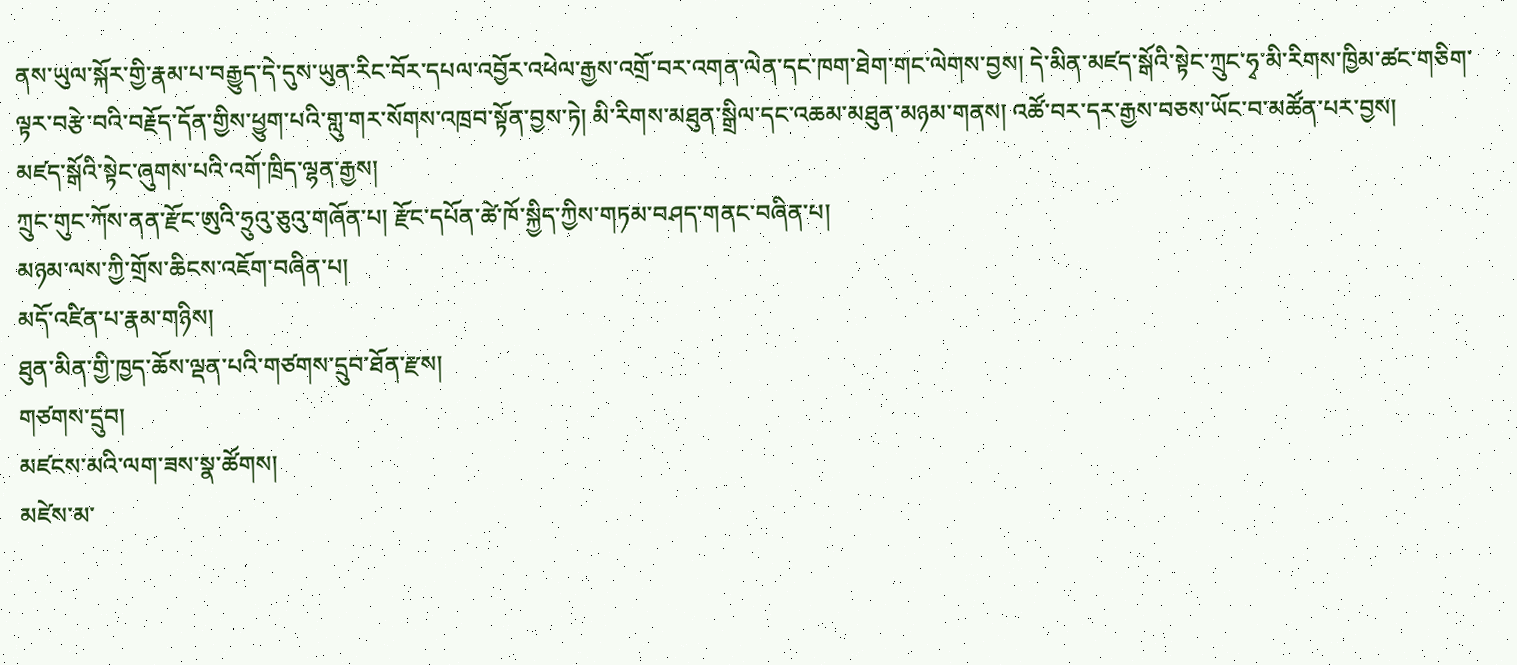ནས་ཡུལ་སྐོར་གྱི་རྣམ་པ་བརྒྱུད་དེ་དུས་ཡུན་རིང་བོར་དཔལ་འབྱོར་འཕེལ་རྒྱས་འགྲོ་བར་འགན་ལེན་དང་ཁག་ཐེག་གང་ལེགས་བྱས། དེ་མིན་མཛད་སྒོའི་སྟེང་ཀྲུང་ཧྭ་མི་རིགས་ཁྱིམ་ཚང་གཅིག་ལྟར་བརྩེ་བའི་བརྗོད་དོན་གྱིས་ཕྱུག་པའི་གླུ་གར་སོགས་འཁྲབ་སྟོན་བྱས་ཏེ། མི་རིགས་མཐུན་སྒྲིལ་དང་འཆམ་མཐུན་མཉམ་གནས། འཚོ་བར་དར་རྒྱས་བཅས་ཡོང་བ་མཚོན་པར་བྱས།
མཛད་སྒོའི་སྟེང་ཞུགས་པའི་འགོ་ཁྲིད་ལྷན་རྒྱས།
ཀྲུང་གུང་ཀོས་ནན་རྫོང་ཨུའི་ཧྲུའུ་ཅུའུ་གཞོན་པ། རྫོང་དཔོན་ཚེ་ཁོ་སྐྱིད་ཀྱིས་གཏམ་བཤད་གནང་བཞིན་པ།
མཉམ་ལས་ཀྱི་གྲོས་ཆིངས་འཇོག་བཞིན་པ།
མདོ་འཛིན་པ་རྣམ་གཉིས།
ཐུན་མིན་གྱི་ཁྱད་ཆོས་ལྡན་པའི་གཙགས་དྲུབ་ཐོན་རྫས།
གཙགས་དྲུབ།
མཛངས་མའི་ལག་ཟས་སྣ་ཚོགས།
མཛེས་མ་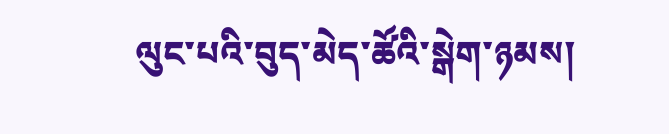ལུང་པའི་བུད་མེད་ཚོའི་སྒེག་ཉམས།